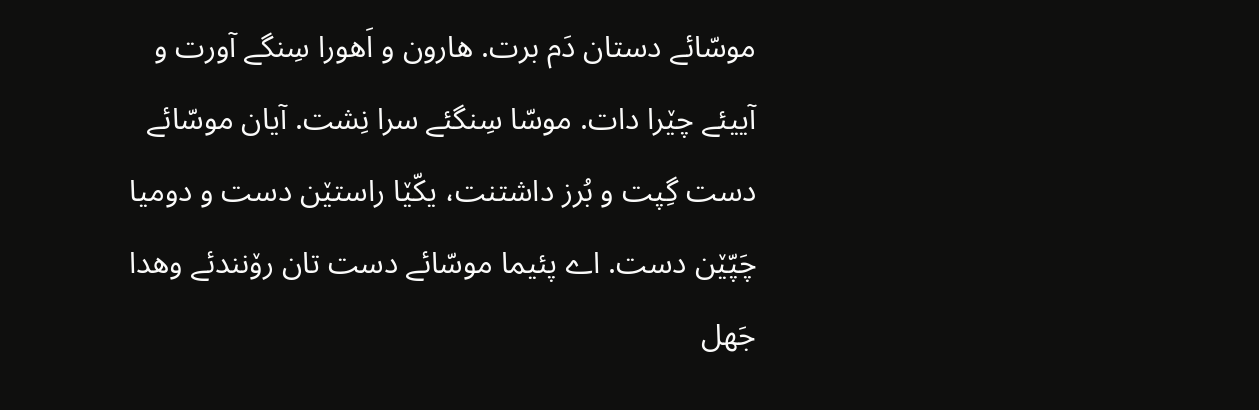موسّائے دستان دَم برت. هارون و اَهورا سِنگے آورت و آییئے چێرا دات. موسّا سِنگئے سرا نِشت. آیان موسّائے دست گِپت و بُرز داشتنت، یکّێا راستێن دست و دومیا چَپّێن دست. اے پئیما موسّائے دست تان رۆنندئے وهدا جَهل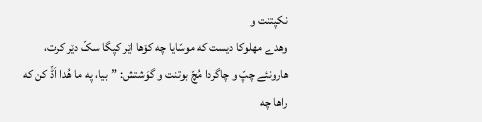نکپتنت و
وهدے مهلوکا دیست که موسّایا چه کۆها اێر کپگا سکّ دێر کرت، هارونئے چپّ و چاگردا مُچّ بوتنت و گوَشتش: ”بیا، په ما هُدا اَڈّ کن که راها چه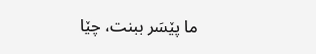ما پێسَر ببنت، چێا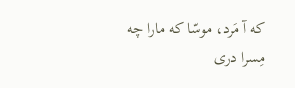که آ مَرد، موسّا که مارا چه مِسرا دری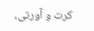کرت و آورتی،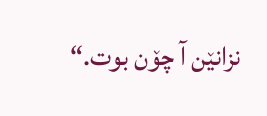نزانێن آ چۆن بوت.“